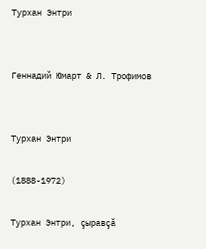Турхан Энтри


Геннадий Юмарт & Л. Трофимов


Турхан Энтри

(1888-1972)

Турхан Энтри, çыравçă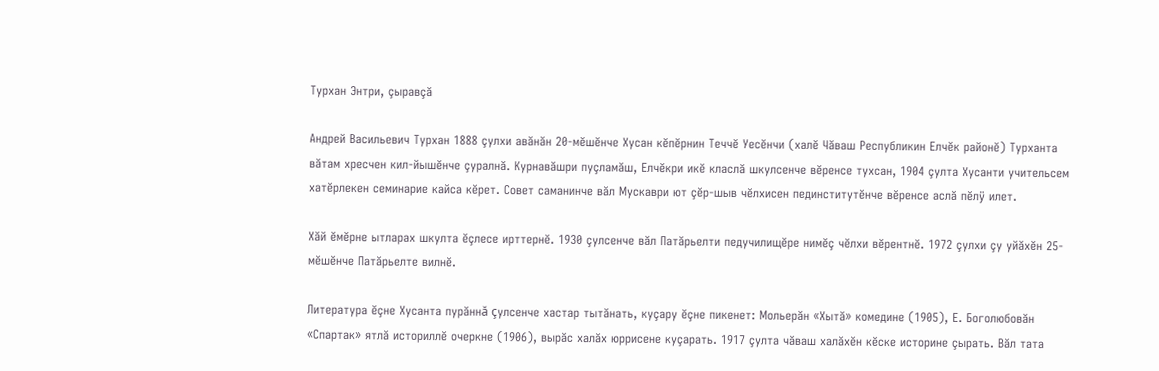Турхан Энтри, çыравçă

Андрей Васильевич Турхан 1888 çулхи авăнăн 20-мĕшĕнче Хусан кĕпĕрнин Теччĕ Уесĕнчи (халĕ Чăваш Республикин Елчĕк районĕ) Турханта вăтам хресчен кил-йышĕнче çуралнă. Курнавăшри пуçламăш, Елчĕкри икĕ класлă шкулсенче вĕренсе тухсан, 1904 çулта Хусанти учительсем хатĕрлекен cеминарие кайса кĕрет. Совет саманинче вăл Мускаври ют çĕр-шыв чĕлхисен пединститутĕнче вĕренсе аслă пĕлÿ илет.

Хăй ĕмĕрне ытларах шкулта ĕçлесе ирттернĕ. 1930 çулсенче вăл Патăрьелти педучилищĕре нимĕç чĕлхи вĕрентнĕ. 1972 çулхи çу уйăхĕн 25-мĕшĕнче Патăрьелте вилнĕ.

Литература ĕçне Хусанта пурăннă çулсенче хастар тытăнать, куçару ĕçне пикенет: Мольерăн «Хытă» комедине (1905), Е. Боголюбовăн «Спартак» ятлă историллĕ очеркне (1906), вырăс халăх юррисене куçарать. 1917 çулта чăваш халăхĕн кĕске историне çырать. Вăл тата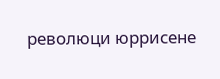революци юррисене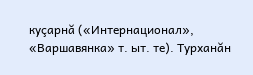куçарнă («Интернационал», «Варшавянка» т. ыт. те). Турханăн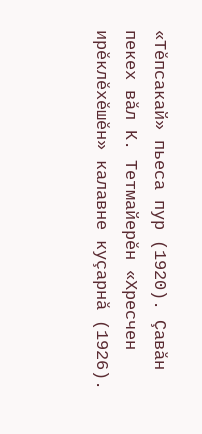«Тĕпсакай» пьеса пур (1920). Çавăн пекех вăл К. Тетмайерĕн «Хресчен ирĕклĕхĕшĕн» калавне куçарнă (1926).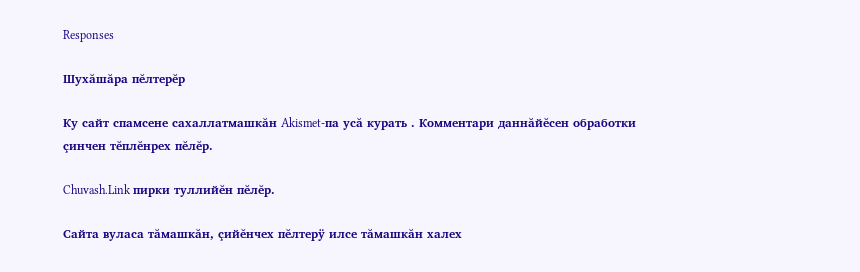Responses

Шухăшăра пĕлтерĕр

Ку сайт спамсене сахаллатмашкăн Akismet-па усă курать . Комментари даннăйĕсен обработки çинчен тĕплĕнрех пĕлĕр.

Chuvash.Link пирки туллийĕн пĕлĕр.

Сайта вуласа тăмашкăн, çийĕнчех пĕлтерÿ илсе тăмашкăн халех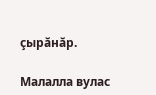çырăнăр.

Малалла вулас